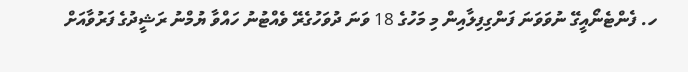ހ. ފެންޓެނޯއީގޭ ނުވަވަނަ ފަންގިފިލާއިން މި މަހުގެ 18 ވަނަ ދުވަހުގެރޭ ވެއްޓުނު ހައްވާ ޔުމްނު ރަޝީދުގެ ފަރުވާއަށް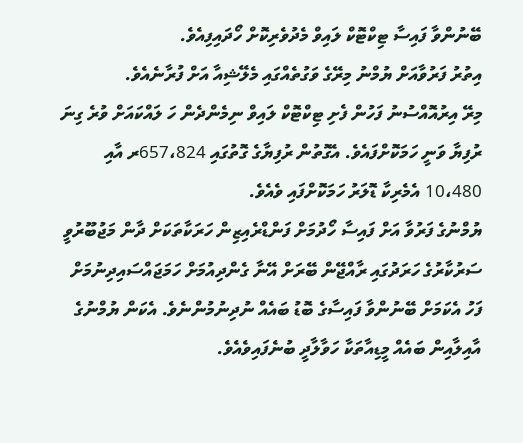ބޭނުންވާ ފައިސާ ޓިކްޓޮކް ލައިވް މެދުވެރިކޮށް ހޯދައިފިއެވެ.
އިތުރު ފަރުވާއަށް ޔުމްނު މިރޭގެ ވަގުތެއްގައި މެލޭޝިއާ އަށް ފުރާނެއެވެ.
މިރޭ އިރުއޮއްސުނު ފަހުން ފެށި ޓިކްޓޮކް ލައިވް ނިމެންދެން ހަ ލައްކައަށް ވުރެ ގިނަ ރުފިޔާ ވަނީ ހަމަކޮށްފައެވެ. އެގޮތުން ރުފިޔާގެ ގޮތުގައި 657،824ރ އާއި 10،480 އެމެރިކާ ޑޮލަރު ހަމަކޮށްފައި ވެއެވެ.
ޔުމްނުގެ ފަރުވާ އަށް ފައިސާ ހޯދުމަށް ފަންޑްރެއިޒިން ހަރަކާތަކަށް ދާން މަޖުބޫރުވީ ސަރުކާރުގެ ހަރަދުގައި ރާއްޖޭން ބޭރަށް އޭނާ ގެންދިއުމަށް ހަމަޖައްސައިދިނުމަށް ފަހު އެކަމަށް ބޭނުންވާ ފައިސާގެ ބޮޑު ބައެއް ނުދިނުމުންނެވެ. އެކަން ޔުމްނުގެ އާއިލާއިން ބައެއް މީޑިއާތަކާ ހަވާލާދީ ބުނެފައިވެއެވެ.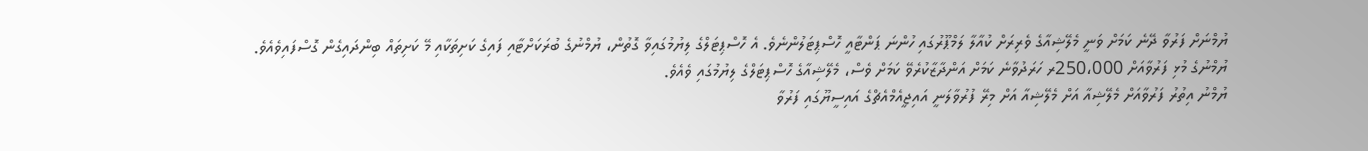ޔުމްނަށް ފަރުވާ ދޭނެ ކަމަށް ވަނީ މެލޭޝިއާގެ ވެރިރަށް ކުއާލާ ލަމްޕޫރުގައި ހުންނަ ޕަންޓާއީ ހޮސްޕިޓަލުންނެވެ. އެ ހޮސްޕިޓަލްގެ ލިޔުމުގައިވާ ގޮތުން، ޔުމްނުގެ ބުރަކަށްޓާއި ފައިގެ ކަށިތަކާއި މޭ ކަށިތައް ބިންދައިގެން ގޮސްފައިވެއެވެ.
ޔުމްނުގެ މުޅި ފަރުވާއަށް 250،000ރ ހަރަދުވާނެ ކަމަށް އަންދާޒާކުރެވޭ ކަމަށް ވެސް، މެލޭޝިއާގެ ހޮސްޕިޓަލްގެ ލިޔުމުގައި ވެއެވެ.
ޔުމްނު އިތުރު ފަރުވާއަށް މެލޭޝިއާ އަށް މެލޭޝިއާ އަށް މިރޭ ފުރުވާލަނީ އައިޖީއެމްއެޗްގެ އައިސީޔޫގައި ފަރުވާ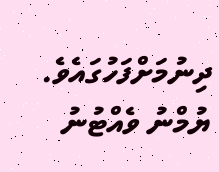ދިނުމަށްފަހުގައެވެ.
ޔުމްނު ވެއްޓުނު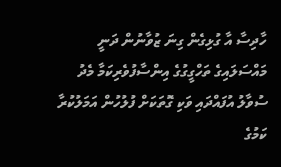ހާދިސާ އާ ގުޅިގެން ގިނަ ޒުވާނުން ދަނީ މައްސަލައިގެ ތަހްގީގުގެ އިންސާފުވެރިކަމާ މެދު ސުވާލު އުފައްދައި ވަކި ގޮތަކަށް ފުލުހުން އަމަލުކުރާ ކަމުގެ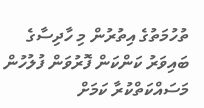ތުހުމަތުގެ އިތުރުން މި ހާދިސާގެ ބައިވަރު ކަންކަން ފޮރުވަން ފުލުހުން މަސައްކަތްކުރާ ކަމަށް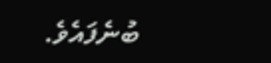ބުނެފައެވެ.